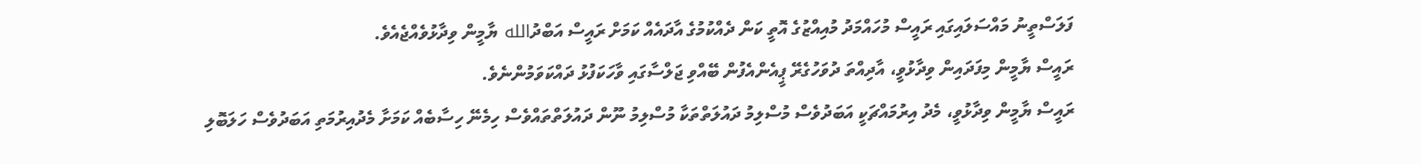ފަލަސްތީނު މައްސަލައިގައި ރައީސް މުހައްމަދު މުއިއްޒުގެ އޮތީ ކަން ދެއްކުމުގެ އާދައެއް ކަމަށް ރައީސް އަބްދުالله ޔާމީން ވިދާޅުވެއްޖެއެވެ.
ރައީސް ޔާމީން މިފަދައިން ވިދާޅުވީ، އާދިއްތަ ދުވަހުގެރޭ ޕީއެންއެފުން ބޭއްވި ޖަލްސާގައި ވާހަކަފުޅު ދައްކަވަމުންނެވެ.
ރައީސް ޔާމީން ވިދާޅުވީ، މެދު އިރުމައްޗަކީ އަބަދުވެސް މުސްލިމު ދައުލަތްތަކާ މުސްލިމު ނޫން ދައުލަތްތައްވެސް ހިމެނޭ ހިސާބެއް ކަމަށާ މެދުއިރުމަތި އަބަދުވެސް ހަލަބޮލި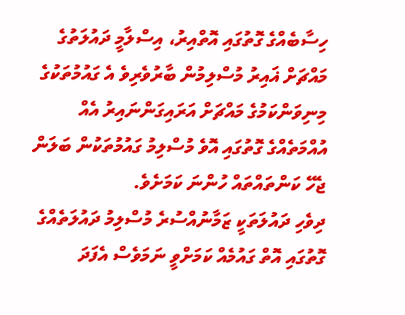ހިސާބެއްގެ ގޮތުގައި އޮތްއިރު، އިސްލާމީ ދައުލަތުގެ މައްޗަށް ޣައިރު މުސްލިމުން ބާރުވެރިވެ އެ ގައުމުތަކުގެ މިނިވަންކަމުގެ މައްޗަށް އަރައިގަންނައިރު އެއް އުއްމަތެއްގެ ގޮތުގައި އޮވެ މުސްލިމު ގައުމުތަކުން ބަލަން ޖެހޭ ކަންތައްތައް ހުންނަ ކަމަށެވެ.
ދިވެހި ދައުލަތަކީ ޒަމާނުއްސުރެ މުސްލިމު ދައުލަތެއްގެ ގޮތުގައި އޮތް ގައުމެއް ކަމަށްވީ ނަމަވެސް އެފަދަ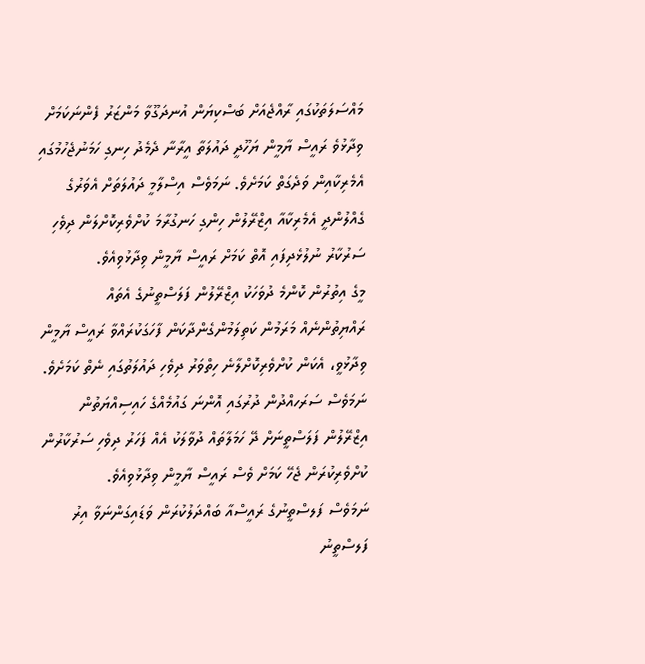މައްސަލަތަކުގައި ރާއްޖެއަށް ބަސްކިޔަން އުނދަގޫވާ މަންޒަރު ފެންނަކަމަށް ވިދާޅުވެ ރައީސް ޔާމީން ޔަހޫދީ ދައުލަތާ އީރާނާ ދެމެދު ހިނގި ހަމަނުޖެހުމުގައި އެމެރިކާއިން ވަދެގަތް ކަމަށެވެ. ނަމަވެސް އިސްލާމީ ދައުލަތަށް އެވަރުގެ ގެއްލުންދީ އެމެރިކާއާ އިޒްރޭލުން ހިންގި ހަނގުރާމަ ކުށްވެރިކޮށްލަން ދިވެހި ސަރުކާރު ނުލުޅެދިފައި އޮތް ކަމަށް ރައީސް ޔާމީން ވިދާޅުވިއެވެ.
މީގެ އިތުރުން ކޮންމެ ދުވަހަކު އިޒްރޭލުން ފަލަސްތީނުގެ އެތައް ރައްޔިތުންނެއް މަރަމުން ކަތިލަމުންގެންދާކަން ފާހަގަކުރައްވާ ރައީސް ޔާމީން ވިދާޅުވީ، އެކަން ކުށްވެރިކޮށްލާނެ ހިތްވަރު ދިވެހި ދައުލަތުގައި ނެތް ކަމަށެވެ. ނަމަވެސް ސަރަހއްދުން ދުރުގައި އޮންނަ ގައުމެއްގެ ހައިސިއްޔަތުން އިޒްރޭލުން ފަލަސްތީނަށް ދޭ ހަމަލާތައް ދުވާލަކު އެއް ފަހަރު ދިވެހި ސަރުކާރުން ކުށްވެރިކުރަން ޖެހޭ ކަމަށް ވެސް ރައީސް ޔާމީން ވިދާޅުވިއެވެ.
ނަމަވެސް ފަލސްތީނުގެ ރައީސްއާ ބައްދަލުކުރަން ވަޑައިގަންނަވާ އިރު ފަލސްތީނު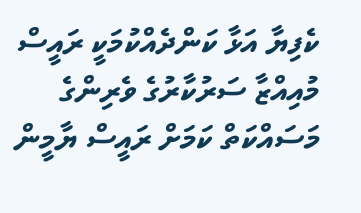ކެފިޔާ އަޅާ ކަންދެއްކުމަކީ ރައީސް މުއިއްޒާ ސަރުކާރުގެ ވެރިންގެ މަސައްކަތް ކަމަށް ރައީސް ޔާމީން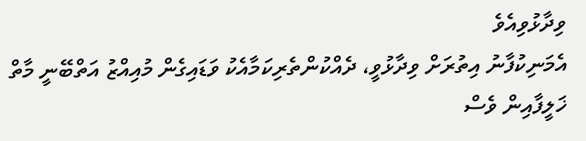ވިދާޅުވިއެވެ
އެމަނިކުފާނު އިތުރަށް ވިދާޅުވީ، ދެއްކުންތެރިކަމާއެކު ވަޑައިގެން މުއިއްޒު އަތްބޭނީ މާތް ޚަލީފާއިން ވެސް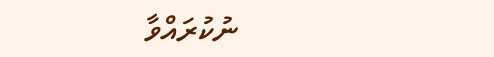ނުކުރައްވާ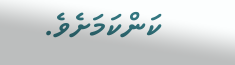ކަންކަމަށެވެ.